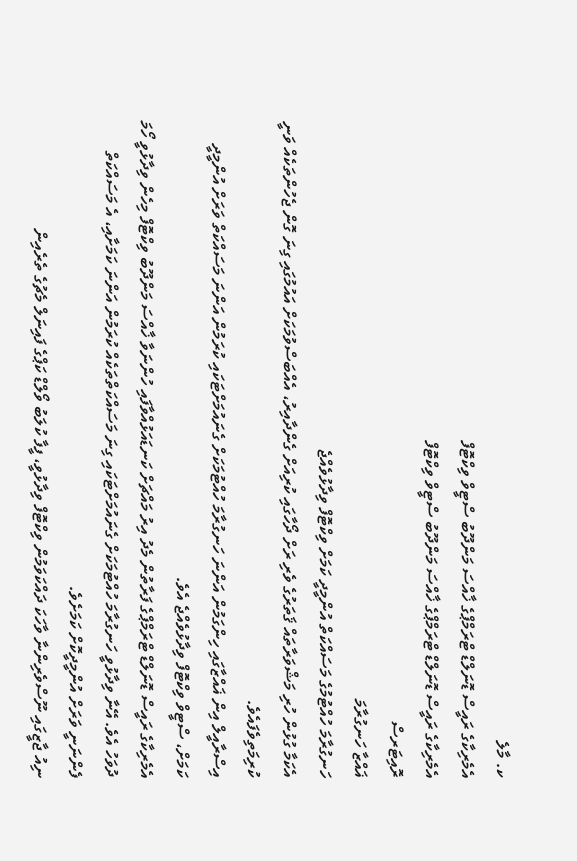ކ. މާލެ
އެމެރިކާގެ ރައީސް ޑޮނަލްޑް ޓްރަމްޕްގެ ޚާއްސަ މަންދޫބު ސްޓީވް ވިކްޓޮފް
އެމެރިކާގެ ރައީސް ޑޮނަލްޑް ޓްރަމްޕްގެ ޚާއްސަ މަންދޫބު ސްޓީވް ވިކްޓޮފް
ރޮއިޓަރސް
ޣައްޒާ ހަނގުރާމަ
ހަނގުރާމަ ހުއްޓުމުގެ މަސައްކަތް އުންމީދީ ކަމަށް ވިކްޓޮފް ވިދާޅުވެއްޖެ
އެކަމާ ގުޅުން ހުރި މަޝްވަރާތައް ޤަތަރުގެ ވެރި ރަށް ދޯހާގައި ކުރިއަށް ގެންދާއިރު، އެއްބަސްވުމަކަށް އައުމުގައި ގިނަ ގޮން ޖެހުންތަކެއް ވަނީ ކުރިމަތިވެފައެވެ.
އިސްރާއީލް އިން ޣައްޒާގައި ހިންގަމުން އަންނަ ހަނގުރާމަ ހުއްޓުމަކަށް ގެނައުމަށްޓަކައި ކުރަމުން އަންނަ މަސައްކަތް ވަރަށް އުންމީދީ ކަމަށް، ސްޓީވް ވިކްޓޮފް ވިދާޅުވެއްޖެ އެވެ.
އެމެރިކާގެ ރައީސް ޑޮނަލްޑް ޓްރަމްޕްގެ ފަރާތުން މެދު އިރު މައްޗަށް ކަނޑައަޅުއްވާފައި ހުންނަވާ ޚާއްސަ މަންދޫބު ވިކްޓޮފް މިހެން ވިދާޅުވީ ހޯމަ ދުވަހު އެވެ. އޭނާ ވިދާޅުވީ ހަނގުރާމަ ހުއްޓުމަކަށް ގެނައުމަށްޓަކައި ގިނަ މަސައްކަތްތަކެއް ކުރަމުން އަންނަ ކަމަށާއި، އެ މަސައްކަތް ފެންނަނީ ވަރަށް އުންމީދީކޮށް ކަމަށެވެ.
ނިއު ޖާޒީގައި ނޫސްވެރިންނާ ވާހަކަ ދައްކަވަމުން ވިކްޓޮފް ވިދާޅުވީ، ފީފާ ކުލަބު ވޯލްޑް ކަޕްގެ ފައިނަލް މެޗުގެ ތެރެއިން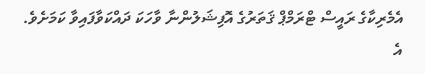އެމެރިކާގެ ރައީސް ޓްރަމްޕް ޤަތަރުގެ އޮފިޝަލުންނާ ވާހަކަ ދައްކަވާފައިވާ ކަމަށެވެ. އެ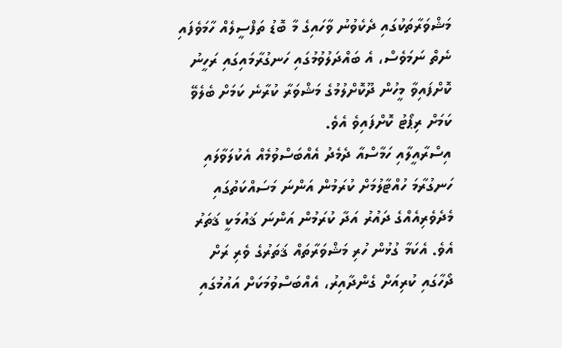މަޝްވަރާތަކުގައި ދެކެވުނު ވާހައިގެ މާ ބޮޑު ތަފްސީލެއް ހާމަވެފައި ނެތް ނަމަވެސް، އެ ބައްދަލުވުމުގައި ހަނގުރާމައިގައި ރަހީނު ކޮށްފައިވާ މީހުން ދޫކޮށްލުމުގެ މަޝްވަރާ ކުރާނެ ކަމަށް ބެލެވޭ ކަމަށް ރިޕޯޓު ކޮށްފައިވެ އެވެ.
އިސްރާއީލާއި ހަމާސްއާ ދެމެދު އެއްބަސްވުމެއް އެކުލަވާލައި ހަނގުރާމަ ހުއްޓާލުމަށް ކުރަމުން އަންނަ މަސައްކަތުގައި މެދެވެރިއެއްގެ ދައުރު އަދާ ކުރަމުން އަންނަ ޤައުމަކީ ޤަތަރު އެވެ. އެކަމާ ގުޅުން ހުރި މަޝްވަރާތައް ޤަތަރުގެ ވެރި ރަށް ދޯހާގައި ކުރިއަށް ގެންދާއިރު، އެއްބަސްވުމަކަށް އައުމުގައި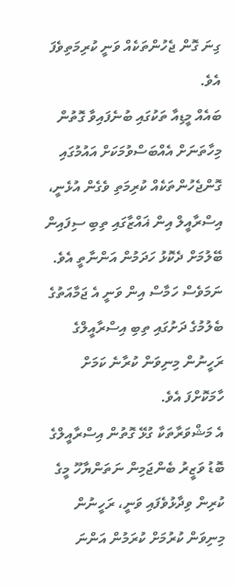ގިނަ ގޮން ޖެހުންތަކެއް ވަނީ ކުރިމަތިވެފަ އެވެ.
ބައެއް މީޑިއާ ތަކުގައި ބުނެފައިވާ ގޮތުން މިހާތަނަށް އެއްބަސްވުމަކަށް އައުމުގައި ގޮންޖެހުންތަކެއް ކުރިމަތި ވެގެން އުޅެނީ، އިސްރާއީލް އިން ޣައްޒާގައި ތިބި ސިފައިން ބޭލުމަށް ދެކޮޅު ހަދަމުން އަންނާތީ އެވެ. ނަމަވެސް ހަމާސް އިން ވަނީ އެ ޖަމާއަތުގެ ބެލުމުގެ ދަށުގައި ތިބި އިސްރާއީލްގެ ރަހީނުން މިނިވަން ކުރާނެ ކަމަށް ހާމަކޮށްފަ އެވެ.
އެ މަޝްވަރާތަކާ ގުޅޭ ގޮތުން އިސްރާއީލްގެ ބޮޑު ވަޒީރު ބެންޖަމިން ނަތަންޔާހޫ މީގެ ކުރިން ވިދާޅުވެފައި ވަނީ، ރަހީނުން މިނިވަން ކުރުމަށް ކުރަމުން އަންނަ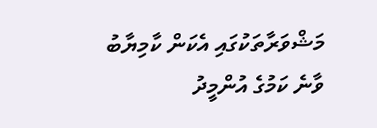މަޝްވަރާތަކުގައި އެކަން ކާމިޔާބު ވާނެ ކަމުގެ އުންމީދު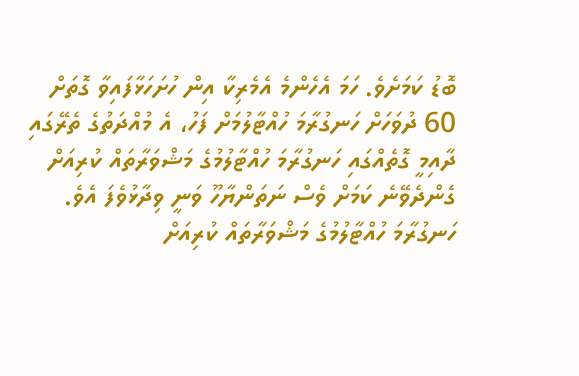ބޮޑު ކަމަށެވެ. ހަމަ އެހެންމެ އެމެރިކާ އިން ހުށަހަޅާފައިވާ ގޮތަށް 60 ދުވަހަށް ހަނގުރާމަ ހުއްޓާލުމަށް ފަހު، އެ މުއްދަތުގެ ތެރޭގައި ދާއިމީ ގޮތެއްގައި ހަނގުރާމަ ހުއްޓާލުމުގެ މަޝްވަރާތައް ކުރިއަށް ގެންދެވޭނެ ކަމަށް ވެސް ނަތަންޔާހޫ ވަނީ ވިދާޅުވެފަ އެވެ.
ހަނގުރާމަ ހުއްޓާލުމުގެ މަޝްވަރާތައް ކުރިއަށް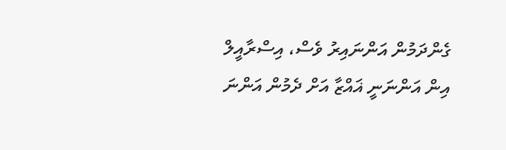ގެންދަމުން އަންނައިރު ވެސް، އިސްރާއީލް އިން އަންނަނީ ޣައްޒާ އަށް ދެމުން އަންނަ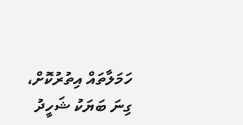ހަމަލާތައް އިތުރުކޮށް، ގިނަ ބަޔަކު ޝަހީދު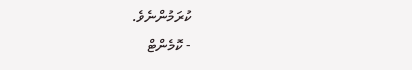ކުރަމުންނެވެ.
- ކޮމެންޓް